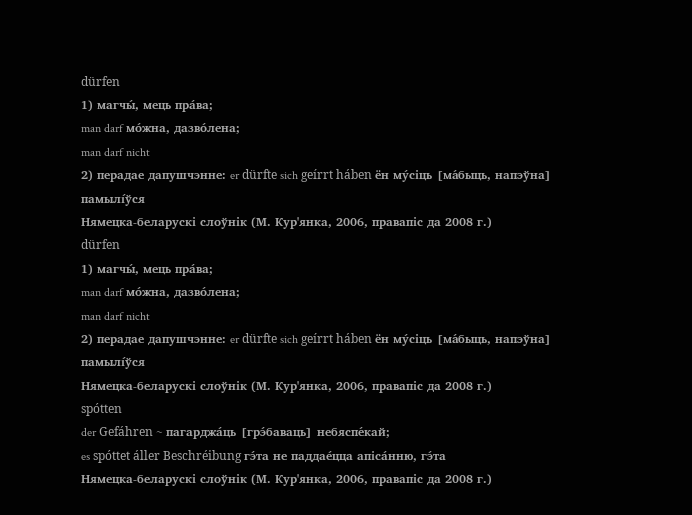dürfen
1) магчы́, мець пра́ва;
man darf мо́жна, дазво́лена;
man darf nicht
2) перадае дапушчэнне: er dürfte sich geírrt háben ён му́сіць [ма́быць, напэўна] памылі́ўся
Нямецка-беларускі слоўнік (М. Кур'янка, 2006, правапіс да 2008 г.)
dürfen
1) магчы́, мець пра́ва;
man darf мо́жна, дазво́лена;
man darf nicht
2) перадае дапушчэнне: er dürfte sich geírrt háben ён му́сіць [ма́быць, напэўна] памылі́ўся
Нямецка-беларускі слоўнік (М. Кур'янка, 2006, правапіс да 2008 г.)
spótten
der Gefáhren ~ пагарджа́ць [грэ́баваць] небяспе́кай;
es spóttet áller Beschréibung гэ́та не паддае́цца апіса́нню, гэ́та
Нямецка-беларускі слоўнік (М. Кур'янка, 2006, правапіс да 2008 г.)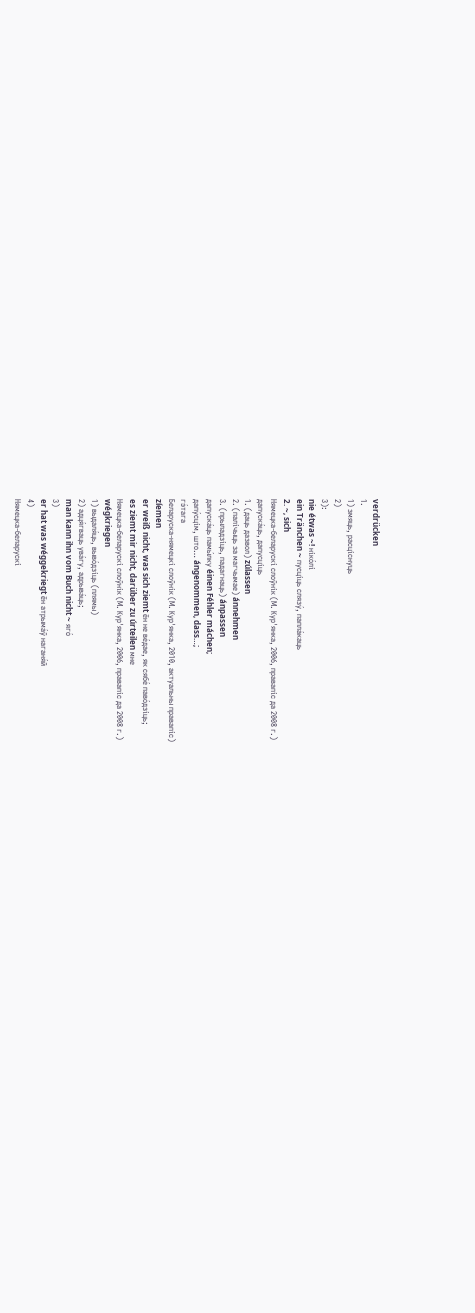verdrücken
1.
1) змяць, расці́снуць
2)
3):
nie étwas ~! ніко́лі
ein Tränchen ~ пусці́ць слязу́, папла́каць
2. ~, sich
Нямецка-беларускі слоўнік (М. Кур'янка, 2006, правапіс да 2008 г.)
дапуска́ць, дапусці́ць
1. (даць дазвол) zúlassen
2. (палічыць за магчымае) ánnehmen
3. (прыладзіць, падагнаць) ánpassen
дапуска́ць памы́лку éinen Féhler máchen;
дапу́сцім, што… ángenommen, dass…;
гэ́тага
Беларуска-нямецкі слоўнік (М. Кур'янка, 2010, актуальны правапіс)
zíemen
er weiß nicht, was sich ziemt ён не ве́дае, як сябе́ паво́дзіць;
es ziemt mir nicht, darüber zu úrteilen мне
Нямецка-беларускі слоўнік (М. Кур'янка, 2006, правапіс да 2008 г.)
wégkriegen
1) выдаля́ць, выво́дзіць (плямы)
2) адця́гваць ува́гу, адрыва́ць;
man kann ihn vom Buch nicht ~ яго́
3)
er hat was wéggekriegt ён атрыма́ў наганя́й
4)
Нямецка-беларускі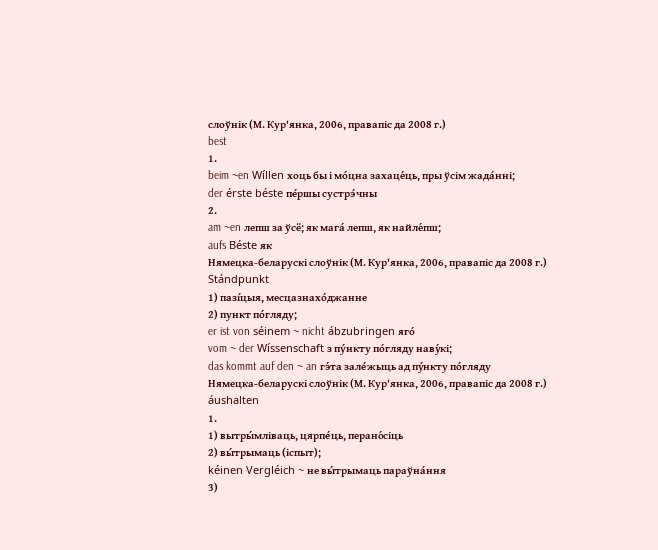слоўнік (М. Кур'янка, 2006, правапіс да 2008 г.)
best
1.
beim ~en Wíllen хоць бы і мо́цна захаце́ць, пры ўсім жада́нні;
der érste béste пе́ршы сустрэ́чны
2.
am ~en лепш за ўсё; як мага́ лепш, як найле́пш;
aufs Béste як
Нямецка-беларускі слоўнік (М. Кур'янка, 2006, правапіс да 2008 г.)
Stándpunkt
1) пазі́цыя, месцазнахо́джанне
2) пункт по́гляду;
er ist von séinem ~ nicht ábzubringen яго́
vom ~ der Wíssenschaft з пу́нкту по́гляду наву́кі;
das kommt auf den ~ an гэ́та зале́жыць ад пу́нкту по́гляду
Нямецка-беларускі слоўнік (М. Кур'янка, 2006, правапіс да 2008 г.)
áushalten
1.
1) вытры́мліваць, цярпе́ць, перано́сіць
2) вы́трымаць (іспыт);
kéinen Vergléich ~ не вы́трымаць параўна́ння
3)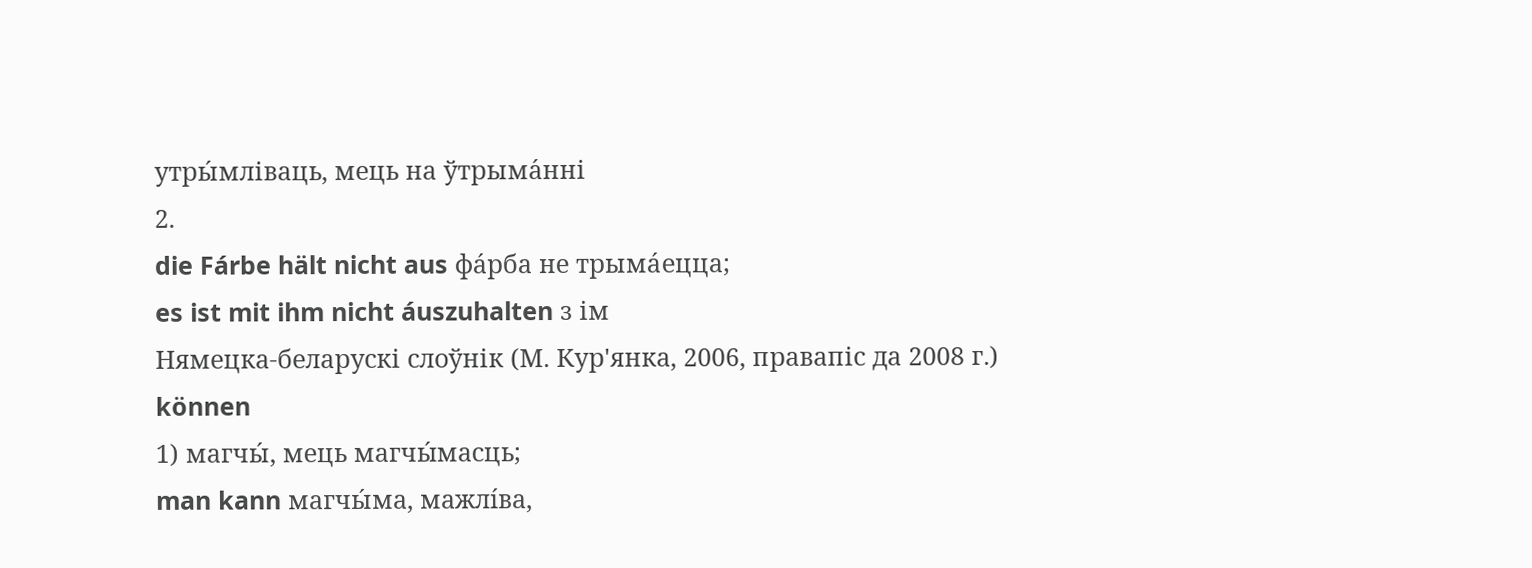утры́мліваць, мець на ўтрыма́нні
2.
die Fárbe hält nicht aus фа́рба не трыма́ецца;
es ist mit ihm nicht áuszuhalten з ім
Нямецка-беларускі слоўнік (М. Кур'янка, 2006, правапіс да 2008 г.)
können
1) магчы́, мець магчы́масць;
man kann магчы́ма, мажлі́ва,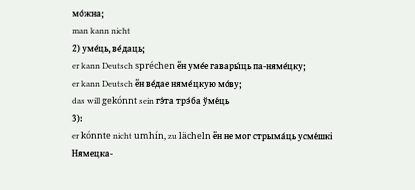мо́жна;
man kann nicht
2) уме́ць, ве́даць;
er kann Deutsch spréchen ён уме́е гавары́ць па-няме́цку;
er kann Deutsch ён ве́дае няме́цкую мо́ву;
das will gekónnt sein гэ́та трэ́ба ўме́ць
3):
er kónnte nicht umhín, zu lächeln ён не мог стрыма́ць усме́шкі
Нямецка-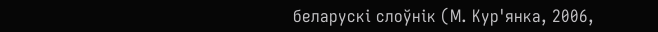беларускі слоўнік (М. Кур'янка, 2006,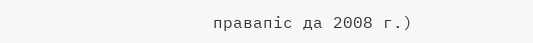правапіс да 2008 г.)